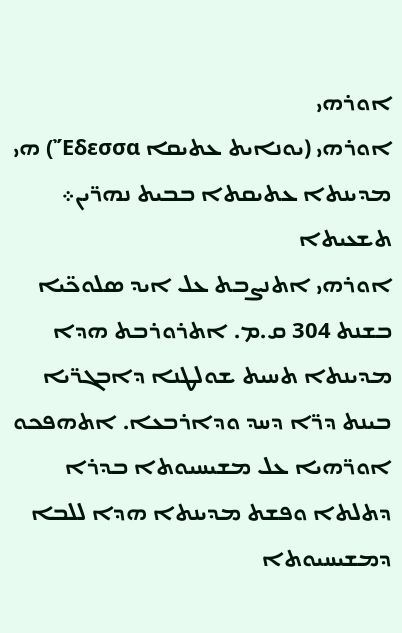ܐܘܪܗܝ
ܐܘܪܗܝ (ܝܘܢܐܝܬ ܥܬܝܩܐ Ἔδεσσα) ܗܝ ܡܕܝܢܬܐ ܥܬܝܩܬܐ ܒܒܝܬ ܢܗܪ̈ܝܢ܀
ܬܫܥܝܬܐ
ܐܘܪܗܝ ܐܬܢܨܒܬ ܥܠ ܐܝܕ ܣܠܘܟ̈ܝܐ ܒܫܢܬ 304 ܩ.ܡ. ܐܬܪܘܪܒܬ ܗܕܐ ܡܕܝܢܬܐ ܬܚܝܬ ܫܘܠܛܢܐ ܕܐܒܓܪ̈ܝܐ ܒܝܢܬ ܕܪ̈ܐ ܕܚܕ ܘܕܐܪܒܥܐ. ܐܬܗܦܟܘ ܐܘܪ̈ܗܝܐ ܥܠ ܡܫܝܚܝܘܬܐ ܒܕܪܐ ܕܬܠܬܐ ܘܦܫܬ ܡܕܝܢܬܐ ܗܕܐ ܠܠܒܐ ܕܡܫܝܚܝܘܬܐ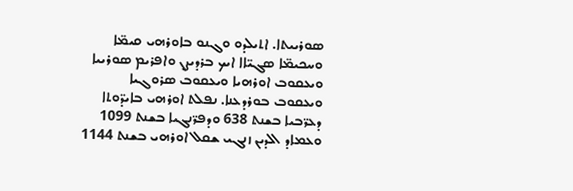ܣܘܪܝܝܬܐ. ܐܬܝܠܕܘ ܘܓܢܘ ܒܐܘܪܗܝ ܩܝܡ̈ܐ ܘܚܟܝܡ̈ܐ ܣܓܝ̈ܐܐ ܐܝܟ ܒܪܕܝܨܢ ܘܐܦܪܝܡ ܣܘܪܝܝܐ ܘܝܥܩܘܒ ܐܘܪܗܝܐ ܘܝܥܩܘܒ ܣܪܘܓܝܐ ܘܝܥܩܘܒ ܒܘܪܕܥܢܐ. ܢܦܠܬ ܐܘܪܗܝ ܒܐܝܕ̈ܘܬܐ ܕܥܪ̈ܒܝܐ ܒܫܢܬ 638 ܘܕܦܪ̈ܢܓܝܐ ܒܫܢܬ 1099 ܘܥܡܐܕ ܐܠܕܝܢ ܙܢܓܝ ܫܩܠ ܐܘܪܗܝ ܒܫܢܬ 1144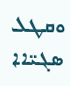ܘܩܛܠ ܣܓܝ̈ܐܐ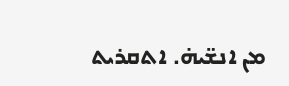ܡܢ ܐܢܫ̈ܝܗ̇. ܐܬܩܪܝܬ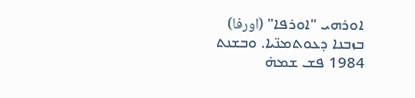ܐܘܪܗܝ "ܐܘܪܦܐ" (اورفا) ܒܙܒܢܐ ܕܥܘܬܡܢ̈ܝܐ. ܘܒܫܢܬ 1984 ܦܫ ܫܡܗ̇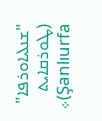"ܫܢܠܝܐܘܪܦܐ" (ܛܘܪܩܐܝܬ Şanlıurfa)܀